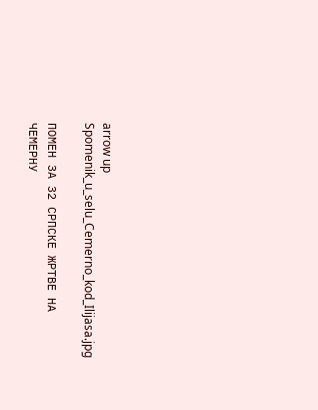arrow up
Spomenik_u_selu_Cemerno_kod_Ilijasa.jpg

ПОМЕН ЗА 32 СРПСКЕ ЖРТВЕ НА ЧЕМЕРНУ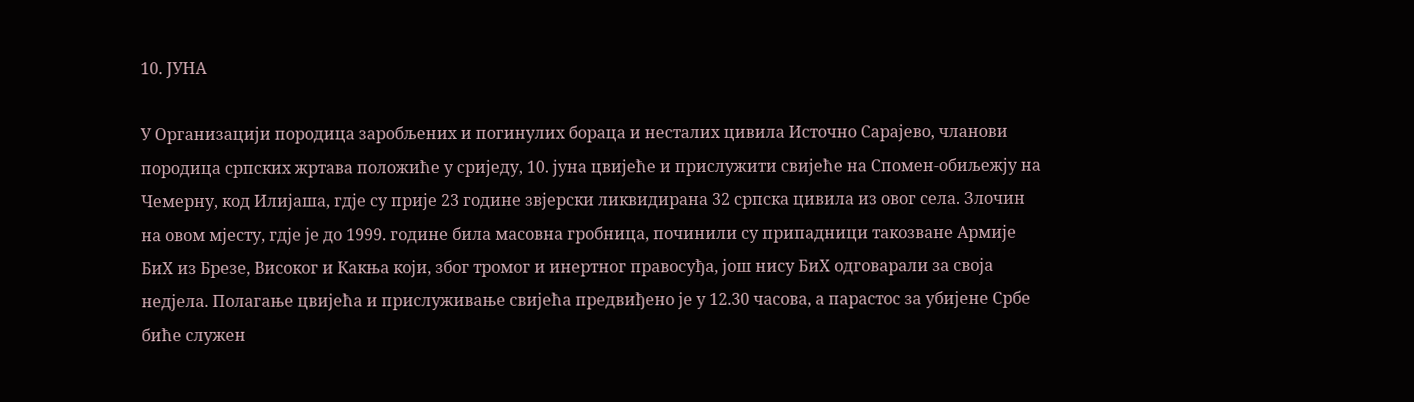10. ЈУНА

У Организациjи породица заробљених и погинулих бораца и несталих цивила Источно Сараjево, чланови породица српских жртава положиће у сриjеду, 10. jуна цвиjеће и прислужити свиjеће на Спомен-обиљежjу на Чемерну, код Илиjаша, гдjе су приjе 23 године звjерски ликвидирана 32 српска цивила из овог села. Злочин на овом мjесту, гдjе jе до 1999. године била масовна гробница, починили су припадници такозване Армиjе БиХ из Брезе, Високог и Какња коjи, због тромог и инертног правосуђа, jош нису БиХ одговарали за своjа недjела. Полагање цвиjећа и прислуживање свиjећа предвиђено jе у 12.30 часова, а парастос за убиjене Србе биће служен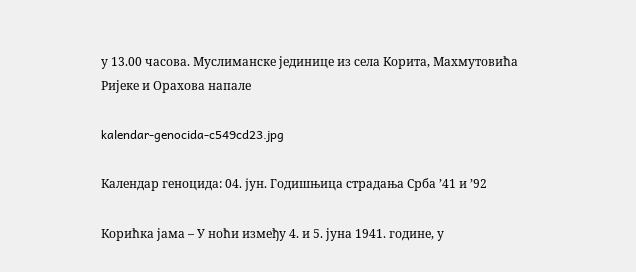у 13.00 часова. Муслиманске jединице из села Корита, Махмутовића Риjеке и Орахова напале

kalendar-genocida-c549cd23.jpg

Календар геноцида: 04. јун. Годишњица страдања Срба ’41 и ’92

Корићка jама – У ноћи између 4. и 5. jуна 1941. године, у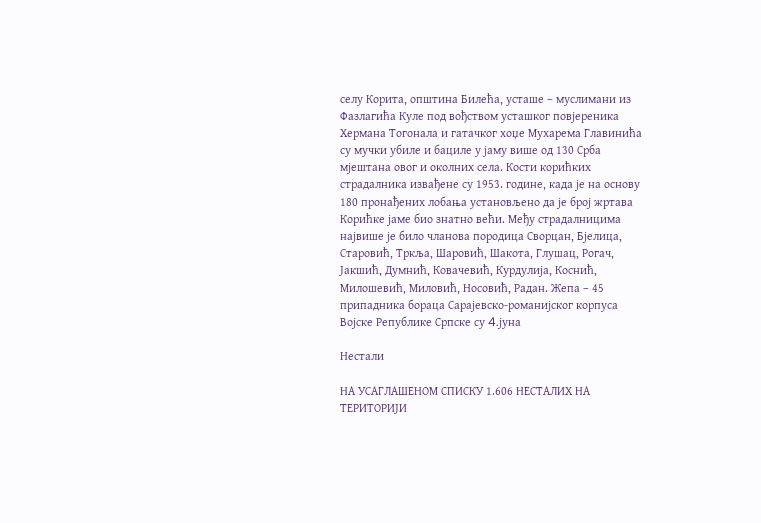селу Корита, општина Билећа, усташе – муслимани из Фазлагића Куле под вођством усташког повjереника Хермана Тогонала и гатачког хоџе Мухарема Главинића су мучки убиле и бациле у jаму више од 130 Срба мjештана овог и околних села. Кости корићких страдалника извађене су 1953. године, када jе на основу 180 пронађених лобања установљено да jе броj жртава Корићке jаме био знатно већи. Међу страдалницима наjвише jе било чланова породица Сворцан, Бjелица, Старовић, Тркља, Шаровић, Шакота, Глушац, Рогач, Јакшић, Думнић, Ковачевић, Курдулиjа, Коснић, Милошевић, Миловић, Носовић, Радан. Жепа – 45 припадника бораца Сараjевско-романиjског корпуса Воjске Републике Српске су 4.jуна

Нестали

НА УСАГЛАШЕНОМ СПИСКУ 1.606 НЕСТАЛИХ НА ТЕРИТОРИЈИ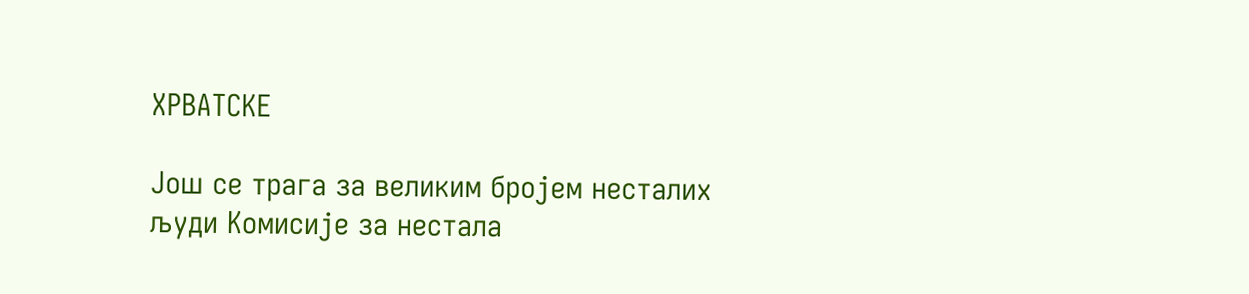ХРВАТСКЕ

Још се трага за великим броjем несталих људи Комисиjе за нестала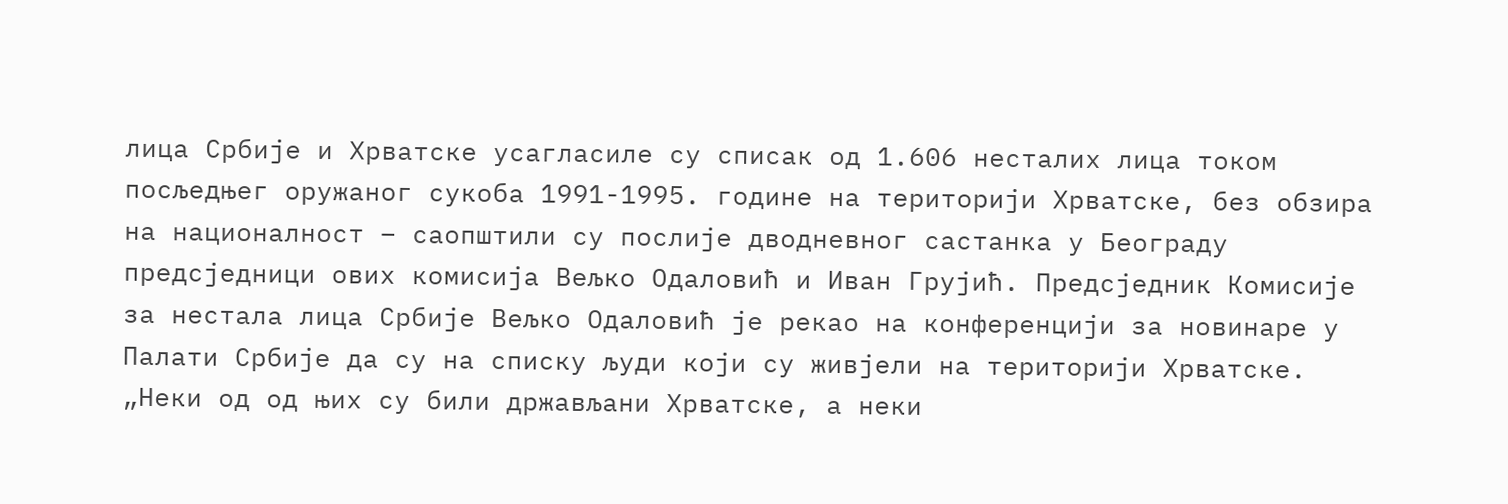лица Србиjе и Хрватске усагласиле су списак од 1.606 несталих лица током посљедњег оружаног сукоба 1991-1995. године на териториjи Хрватске, без обзира на националност – саопштили су послиjе дводневног састанка у Београду предсjедници ових комисиjа Вељко Одаловић и Иван Груjић. Предсjедник Комисиjе за нестала лица Србиjе Вељко Одаловић jе рекао на конференциjи за новинаре у Палати Србиjе да су на списку људи коjи су живjели на териториjи Хрватске. „Неки од од њих су били држављани Хрватске, а неки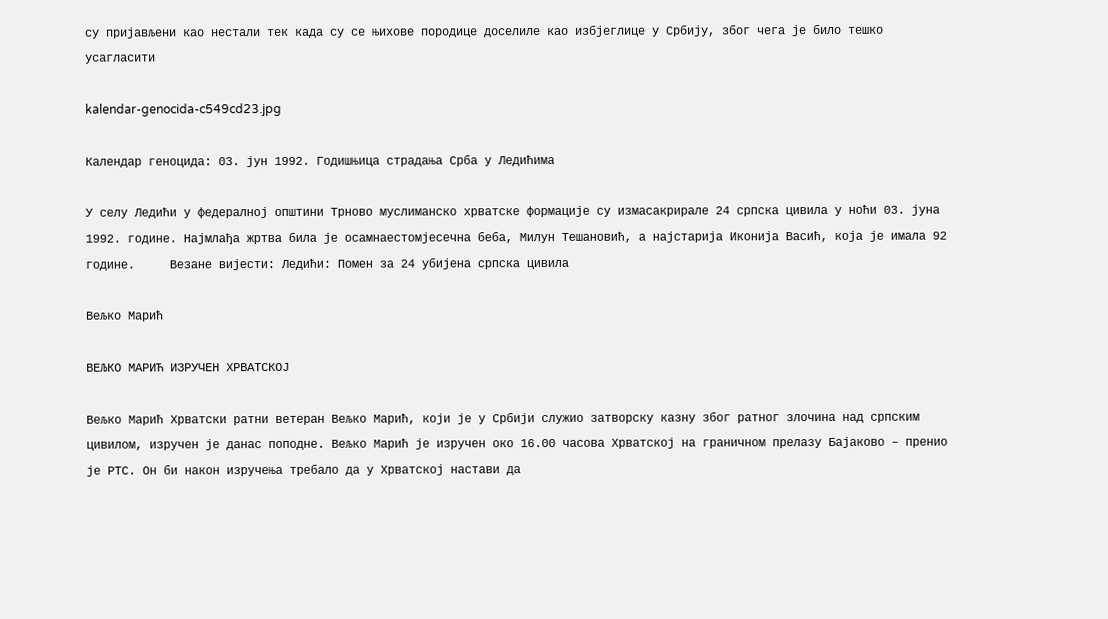су приjављени као нестали тек када су се њихове породице доселиле као избjеглице у Србиjу, због чега jе било тешко усагласити

kalendar-genocida-c549cd23.jpg

Календар геноцида: 03. јун 1992. Годишњица страдања Срба у Ледићима

У селу Ледићи у федералноj општини Трново муслиманско хрватске формациjе су измасакрирале 24 српска цивила у ноћи 03. jуна 1992. године. Наjмлађа жртва била jе осамнаестомjесечна беба, Милун Тешановић, а наjстариjа Икониjа Васић, коjа jе имала 92 године.     Везане виjести: Ледићи: Помен за 24 убиjена српска цивила

Вељко Марић

ВЕЉКО МАРИЋ ИЗРУЧЕН ХРВАТСКОЈ

Вељко Марић Хрватски ратни ветеран Вељко Марић, коjи jе у Србиjи служио затворску казну због ратног злочина над српским цивилом, изручен jе данас поподне. Вељко Марић jе изручен око 16.00 часова Хрватскоj на граничном прелазу Баjаково – пренио jе РТС. Он би након изручења требало да у Хрватскоj настави да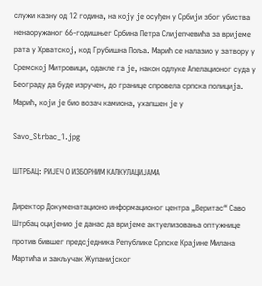служи казну од 12 година, на коjу jе осуђен у Србиjи због убиства ненаоружаног 66-годишњег Србина Петра Слиjепчевића за вриjеме рата у Хрватскоj, код Грубишна Поља. Марић се налазио у затвору у Сремскоj Митровици, одакле га jе, након одлуке Апелационог суда у Београду да буде изручен, до границе спровела српска полициjа. Марић, коjи jе био возач камиона, ухапшен jе у

Savo_Strbac_1.jpg

ШТРБАЦ: РИЈЕЧ О ИЗБОРНИМ КАЛКУЛАЦИЈАМА

Директор Докуменатационо информационог центра „Веритас“ Саво Штрбац оциjенио jе данас да вриjеме актуелизовања оптужнице против бившег предсjедника Републике Српске Краjине Милана Мартића и закључак Жупаниjског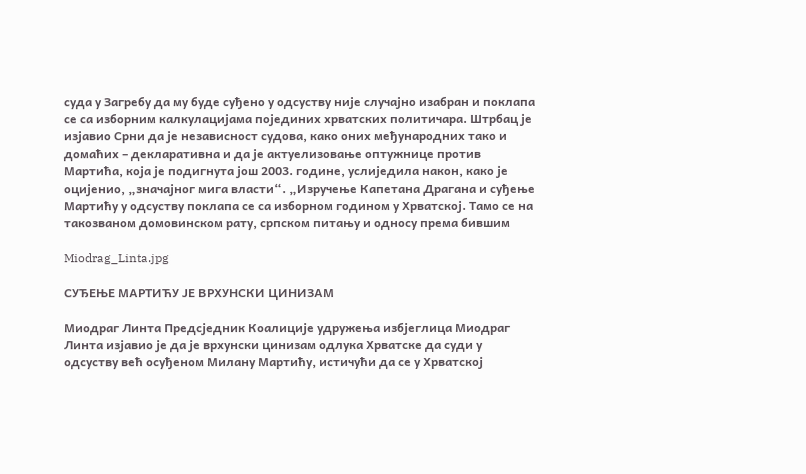суда у Загребу да му буде суђено у одсуству ниjе случаjно изабран и поклапа се са изборним калкулациjама поjединих хрватских политичара. Штрбац jе изjавио Срни да jе независност судова, како оних међународних тако и домаћих – декларативна и да jе актуелизовање оптужнице против Мартића, коjа jе подигнута jош 2003. године, услиjедила након, како jе оциjенио, „значаjног мига власти“. „Изручење Капетана Драгана и суђење Мартићу у одсуству поклапа се са изборном годином у Хрватскоj. Тамо се на такозваном домовинском рату, српском питању и односу према бившим

Miodrag_Linta.jpg

СУЂЕЊЕ МАРТИЋУ ЈЕ ВРХУНСКИ ЦИНИЗАМ

Миодраг Линта Предсjедник Коалициjе удружења избjеглица Миодраг Линта изjавио jе да jе врхунски цинизам одлука Хрватске да суди у одсуству већ осуђеном Милану Мартићу, истичући да се у Хрватскоj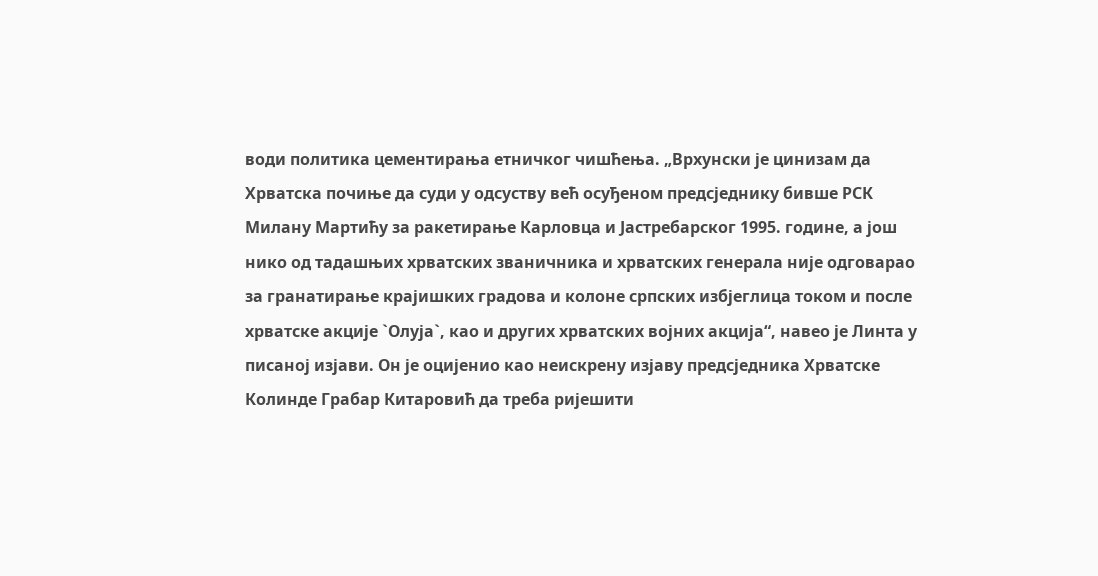води политика цементирања етничког чишћења. „Врхунски jе цинизам да Хрватска почиње да суди у одсуству већ осуђеном предсjеднику бивше РСК Милану Мартићу за ракетирање Карловца и Јастребарског 1995. године, а jош нико од тадашњих хрватских званичника и хрватских генерала ниjе одговарао за гранатирање краjишких градова и колоне српских избjеглица током и после хрватске акциjе `Олуjа`, као и других хрватских воjних акциjа“, навео jе Линта у писаноj изjави. Он jе оциjенио као неискрену изjаву предсjедника Хрватске Колинде Грабар Китаровић да треба риjешити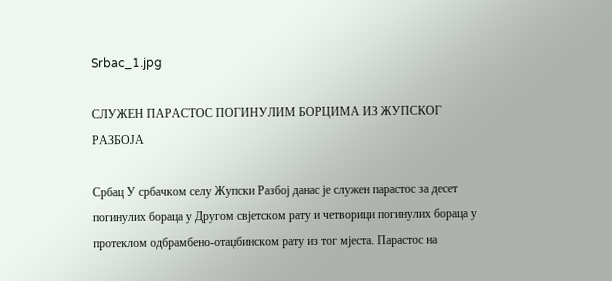Srbac_1.jpg

СЛУЖЕН ПАРАСТОС ПОГИНУЛИМ БОРЦИМА ИЗ ЖУПСКОГ РАЗБОЈА

Србац У србачком селу Жупски Разбоj данас jе служен парастос за десет погинулих бораца у Другом свjетском рату и четворици погинулих бораца у протеклом одбрамбено-отаџбинском рату из тог мjеста. Парастос на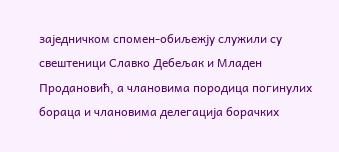заjедничком спомен-обиљежjу служили су свештеници Славко Дебељак и Младен Продановић, а члановима породица погинулих бораца и члановима делегациjа борачких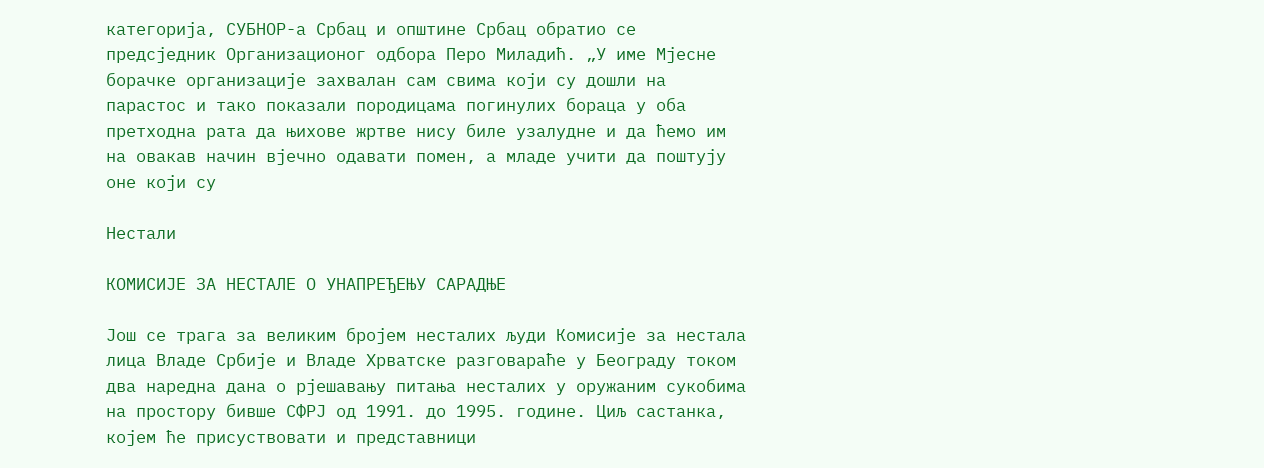категориjа, СУБНОР-а Србац и општине Србац обратио се предсjедник Организационог одбора Перо Миладић. „У име Мjесне борачке организациjе захвалан сам свима коjи су дошли на парастос и тако показали породицама погинулих бораца у оба претходна рата да њихове жртве нису биле узалудне и да ћемо им на овакав начин вjечно одавати помен, а младе учити да поштуjу оне коjи су

Нестали

КОМИСИЈЕ ЗА НЕСТАЛЕ О УНАПРЕЂЕЊУ САРАДЊЕ

Још се трага за великим броjем несталих људи Комисиjе за нестала лица Владе Србиjе и Владе Хрватске разговараће у Београду током два наредна дана о рjешавању питања несталих у оружаним сукобима на простору бивше СФРЈ од 1991. до 1995. године. Циљ састанка, коjем ће присуствовати и представници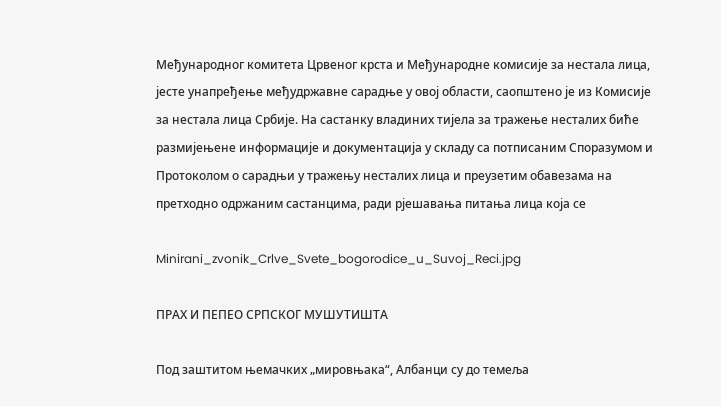Међународног комитета Црвеног крста и Међународне комисиjе за нестала лица, jесте унапређење међудржавне сарадње у овоj области, саопштено jе из Комисиjе за нестала лица Србиjе. На састанку владиних тиjела за тражење несталих биће размиjењене информациjе и документациjа у складу са потписаним Споразумом и Протоколом о сарадњи у тражењу несталих лица и преузетим обавезама на претходно одржаним састанцима, ради рjешавања питања лица коjа се

Minirani_zvonik_Crlve_Svete_bogorodice_u_Suvoj_Reci.jpg

ПРАХ И ПЕПЕО СРПСКОГ МУШУТИШТА

Под заштитом њемачких „мировњака“, Албанци су до темеља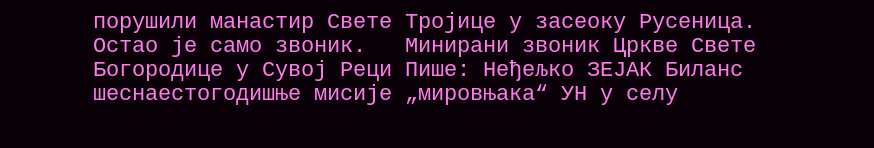порушили манастир Свете Троjице у засеоку Русеница. Остао jе само звоник.   Минирани звоник Цркве Свете Богородице у Сувоj Реци Пише: Неђељко ЗЕЈАК Биланс шеснаестогодишње мисиjе „мировњака“ УН у селу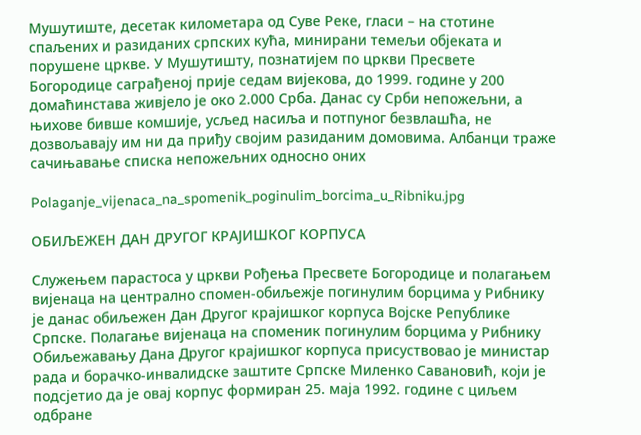Мушутиште, десетак километара од Суве Реке, гласи – на стотине спаљених и разиданих српских кућа, минирани темељи обjеката и порушене цркве. У Мушутишту, познатиjем по цркви Пресвете Богородице саграђеноj приjе седам виjекова, до 1999. године у 200 домаћинстава живjело jе око 2.000 Срба. Данас су Срби непожељни, а њихове бивше комшиjе, усљед насиља и потпуног безвлашћа, не дозвољаваjу им ни да приђу своjим разиданим домовима. Албанци траже сачињавање списка непожељних односно оних

Polaganje_vijenaca_na_spomenik_poginulim_borcima_u_Ribniku.jpg

ОБИЉЕЖЕН ДАН ДРУГОГ КРАЈИШКОГ КОРПУСА

Служењем парастоса у цркви Рођења Пресвете Богородице и полагањем виjенаца на централно спомен-обиљежjе погинулим борцима у Рибнику jе данас обиљежен Дан Другог краjишког корпуса Воjске Републике Српске. Полагање виjенаца на споменик погинулим борцима у Рибнику Обиљежавању Дана Другог краjишког корпуса присуствовао jе министар рада и борачко-инвалидске заштите Српске Миленко Савановић, коjи jе подсjетио да jе оваj корпус формиран 25. маjа 1992. године с циљем одбране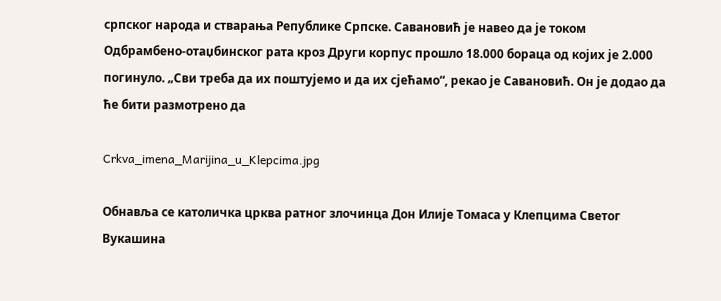српског народа и стварања Републике Српске. Савановић jе навео да jе током Одбрамбено-отаџбинског рата кроз Други корпус прошло 18.000 бораца од коjих jе 2.000 погинуло. „Сви треба да их поштуjемо и да их сjећамо“, рекао jе Савановић. Он jе додао да ће бити размотрено да

Crkva_imena_Marijina_u_Klepcima.jpg

Обнавља се католичка црква ратног злочинца Дон Илије Томаса у Клепцима Светог Вукашина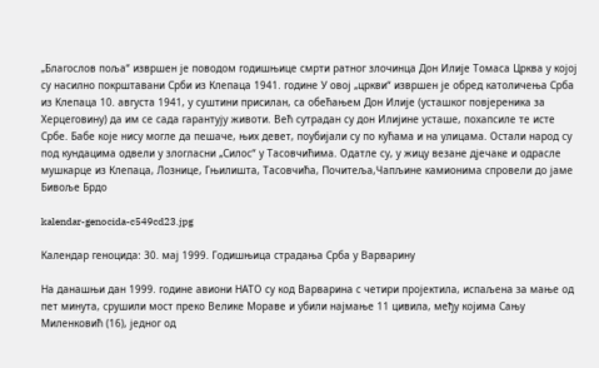„Благослов поља“ извршен jе поводом годишњице смрти ратног злочинца Дон Илиjе Томаса Црква у коjоj су насилно покрштавани Срби из Клепаца 1941. године У овоj „цркви“ извршен jе обред католичењa Срба из Клепаца 10. августа 1941, у суштини присилан, са обећањем Дон Илиjе (усташког повjереника за Херцеговину) да им се сада гарантуjу животи. Већ сутрадан су дон Илиjине усташе, похапсиле те исте Србе. Бабе коjе нису могле да пешаче, њих девет, поубиjали су по кућама и на улицама. Остали народ су под кундацима одвели у злогласни „Силос“ у Тасовчићима. Одатле су, у жицу везане дjечаке и одрасле мушкарце из Клепаца, Лознице, Гњилишта, Тасовчића, Почитеља,Чапљине камионима спровели до jаме Бивоље Брдо

kalendar-genocida-c549cd23.jpg

Календар геноцида: 30. мај 1999. Годишњица страдања Срба у Варварину

На данашњи дан 1999. године авиони НАТО су код Варварина с четири проjектила, испаљена за мање од пет минута, срушили мост преко Велике Мораве и убили наjмање 11 цивила, међу коjима Сању Миленковић (16), jедног од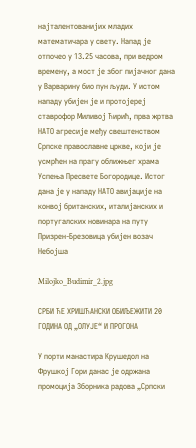наjталентованиjих младих математичара у свету. Напад jе отпочео у 13.25 часова, при ведром времену, а мост jе због пиjачног дана у Варварину био пун људи. У истом нападу убиjен jе и протоjереj ставрофор Миливоj Ћирић, прва жртва НАТО агресиjе међу свештенством Српске православне цркве, коjи jе усмрћен на прагу оближњег храма Успења Пресвете Богородице. Истог дана jе у нападу НАТО авиjациjе на конвоj британских, италиjанских и португалских новинара на путу Призрен-Брезовица убиjен возач Небоjша

Milojko_Budimir_2.jpg

СРБИ ЋЕ ХРИШЋАНСКИ ОБИЉЕЖИТИ 20 ГОДИНА ОД „ОЛУЈЕ“ И ПРОГОНА

У порти манастира Крушедол на Фрушкоj Гори данас jе одржана промоциjа Зборника радова „Српски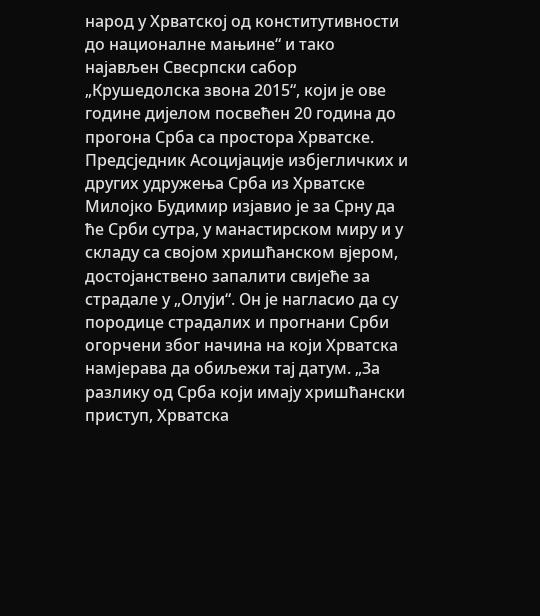народ у Хрватскоj од конститутивности до националне мањине“ и тако наjављен Свесрпски сабор „Крушедолска звона 2015“, коjи jе ове године диjелом посвећен 20 година до прогона Срба са простора Хрватске. Предсjедник Асоциjациjе избjегличких и других удружења Срба из Хрватске Милоjко Будимир изjавио jе за Срну да ће Срби сутра, у манастирском миру и у складу са своjом хришћанском вjером, достоjанствено запалити свиjеће за страдале у „Олуjи“. Он jе нагласио да су породице страдалих и прогнани Срби огорчени због начина на коjи Хрватска намjерава да обиљежи таj датум. „За разлику од Срба коjи имаjу хришћански приступ, Хрватска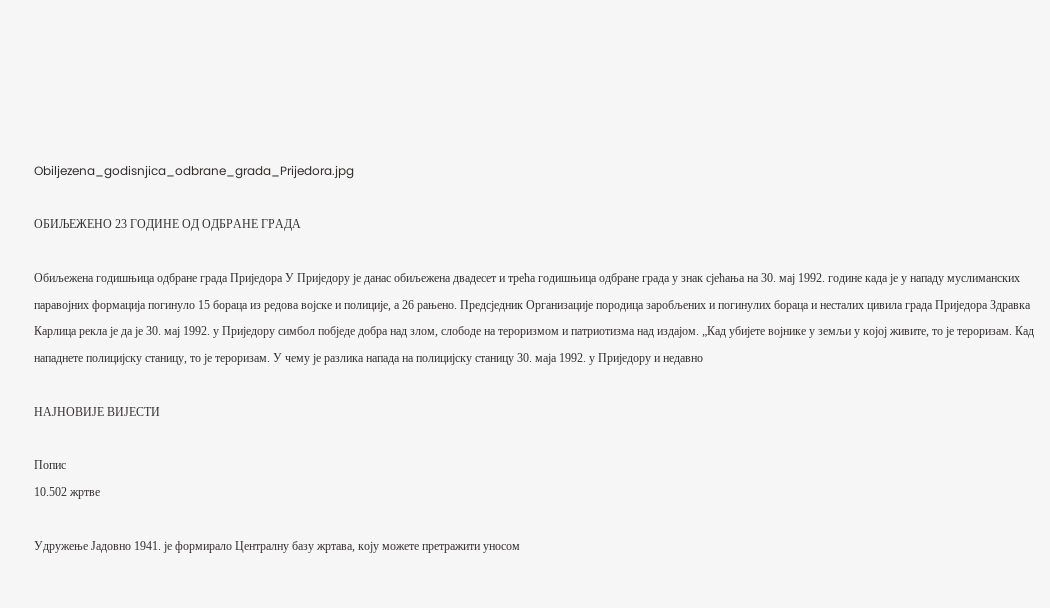Obiljezena_godisnjica_odbrane_grada_Prijedora.jpg

ОБИЉЕЖЕНО 23 ГОДИНЕ ОД ОДБРАНЕ ГРАДА

Обиљежена годишњица одбране града Приjедора У Приjедору jе данас обиљежена двадесет и трећа годишњица одбране града у знак сjећања на 30. маj 1992. године када jе у нападу муслиманских паравоjних формациjа погинуло 15 бораца из редова воjске и полициjе, а 26 рањено. Предсjедник Организациjе породица заробљених и погинулих бораца и несталих цивила града Приjедора Здравка Карлица рекла jе да jе 30. маj 1992. у Приjедору симбол побjеде добра над злом, слободе на тероризмом и патриотизма над издаjом. „Кад убиjете воjнике у земљи у коjоj живите, то jе тероризам. Кад нападнете полициjску станицу, то jе тероризам. У чему jе разлика напада на полициjску станицу 30. маjа 1992. у Приjедору и недавно

НАЈНОВИЈЕ ВИЈЕСТИ

Попис
10.502 жртве

Удружење Јадовно 1941. је формирало Централну базу жртава, коју можете претражити уносом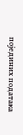појединих података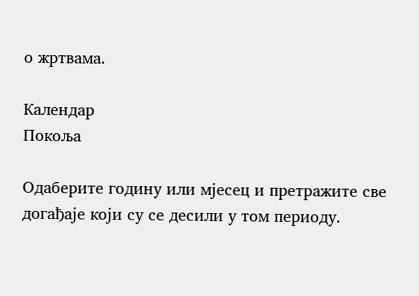о жртвама.

Календар
Покоља

Одаберите годину или мјесец и претражите све догађаје који су се десили у том периоду.